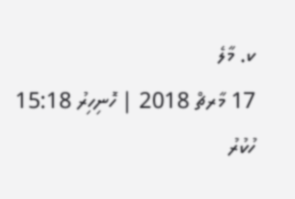ކ. މާލެ
17 މާރޗް 2018 | ހޮނިހިރު 15:18
ހުކުރު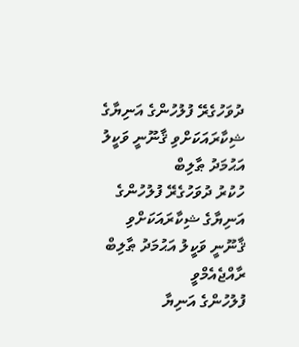ދުވަހުގެރޭ ފުލުހުންގެ އަނިޔާގެ ޝިކާރައަކަށްވި ޤާނޫނީ ވަކީލު އަޙުމަދު ޠާލިބް
ހުކުރު ދުވަހުގެރޭ ފުލުހުންގެ އަނިޔާގެ ޝިކާރައަކަށްވި ޤާނޫނީ ވަކީލު އަޙުމަދު ޠާލިބް
ރާއްޖެއެމްވީ
ފުލުހުންގެ އަނިޔާ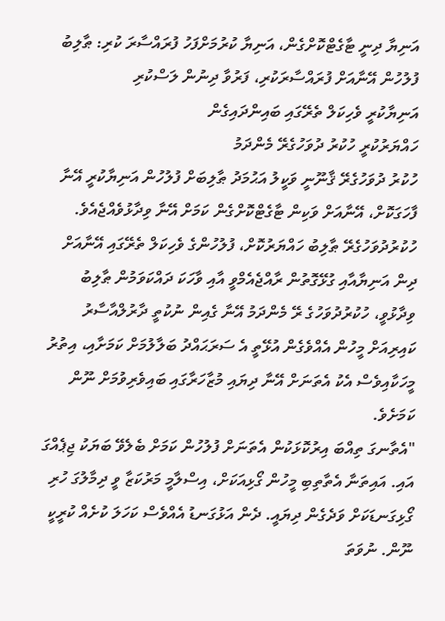އަނިޔާ ދިނީ ޓާގެޓްކޮށްގެން، އަނިޔާ ކުރުމަށްފަހު ފުރައްސާރަ ކުރި: ޠާލިބު
ފުލުހުން އޭނާއަށް ފުރައްސާރަކުރި، ފަރުވާ ދިނުން ލަސްކުރި
އަނިޔާކުރީ ވެހިކަލް ތެރޭގައި ބައިންދައިގެން
ހައްޔަރުކުރީ ހުކުރު ދުވަހުގެރޭ މެންދަމު
ހުކުރު ދުވަހުގެރޭ ޤާނޫނީ ވަކީލު އަޙުމަދު ޠާލިބަށް ފުލުހުން އަނިޔާކުރީ އޭނާ ފާހަގަކޮށް، އޭނާއަށް ވަކިން ޓާގެޓްކޮށްގެން ކަމަށް އޭނާ ވިދާޅުވެއްޖެއެވެ.
ހުކުރުދުވަހުގެރޭ ޠާލިބު ހައްޔަރުކޮށް، ފުލުހުންގެ ވެހިކަލް ތެރޭގައި އޭނާއަށް ދިން އަނިޔާއާއި ގުޅޭގޮތުން ރާއްޖެއެމްވީ އާއި ވާހަކަ ދައްކަވަމުން ޠާލިބު ވިދާޅުވީ، ހުކުރުދުވަހުގެ ރޭ މެންދަމު އޭނާ ގެއިން ނުކުތީ ދާރުލްއާސާރު ކައިރިއަށް މީހުން އެއްވެގެން އުޅޭތީ އެ ސަރަޙައްދު ބަލާލުމަށް ކަމަށާއި، އިތުރު މީހަކާއިވެސް އެކު އެތަނަށް އޭނާ ދިޔައި މުޒާހަރާގައި ބައިވެރިވުމަށް ނޫން ކަމަށެވެ.
"އެތާނގަ ތިއްބަ އިރުކޮޅަކުން އެތަނަށް ފުލުހުން ކަމަށް ބެލެވޭ ބަޔަކު ޖިޕެއްގަ އައި. އައިތަނާ އެތާތިބި މީހުން ގޯޅިއަކަށް، އިސްލާމީ މަރުކަޒާ ވީ ދިމާލުގަ ހުރި ގޯޅިގަނޑަކަށް ވަދެގެން ދިޔައީ. ދެން އަޅުގަނޑު އެއްވެސް ކަހަލަ ކުށެއް ކުރީކީ ނޫން. ނުވަތަ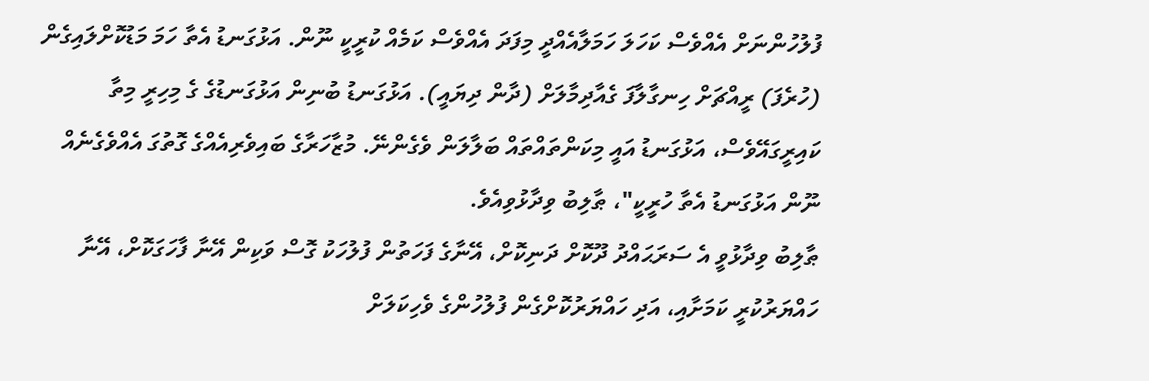ފުލުހުންނަށް އެއްވެސް ކަހަލަ ހަމަލާއެއްދީ މިފަދަ އެއްވެސް ކަމެއް ކުރީކީ ނޫން. އަޅުގަނޑު އެތާ ހަމަ މަޑުކޮށްލައިގެން (ހުރެފަ) ރީއްޗަށް ހިނގާލާފަ ގެއާދިމާލަށް (ދާން ދިޔައީ). އަޅުގަނޑު ބުނިން އަޅުގަނޑުގެ ގެ މިހިރީ މިތާ ކައިރީގައޭވެސް، އަޅުގަނޑު އައީ މިކަންތައްތައް ބަލާލަން ވެގެންނޭ. މުޒާހަރާގެ ބައިވެރިއެއްގެ ގޮތުގަ އެއްވެގެނެއް ނޫން އަޅުގަނޑު އެތާ ހުރީކީ"، ޠާލިބު ވިދާޅުވިއެވެ.
ޠާލިބު ވިދާޅުވީ އެ ސަރަޙައްދު ދޫކޮށް ދަނިކޮށް، އޭނާގެ ފަހަތުން ފުލުހަކު ގޮސް ވަކިން އޭނާ ފާހަގަކޮށް، އޭނާ ހައްޔަރުކުރީ ކަމަށާއި، އަދި ހައްޔަރުކޮށްގެން ފުލުހުންގެ ވެހިކަލަށް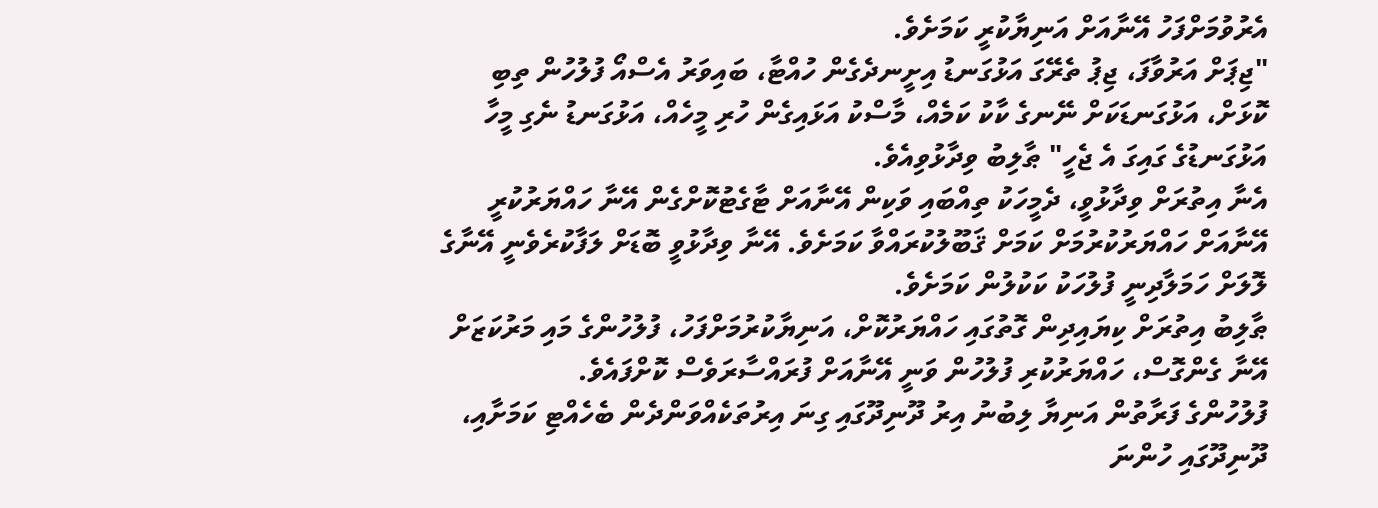އެރުވުމަށްފަހު އޭނާއަށް އަނިޔާކުރީ ކަމަށެވެ.
"ޖިޕަށް އަރުވާފަ، ޖިޕު ތެރޭގަ އަޅުގަނޑު އިށީނދެގެން ހުއްޓާ، ބައިވަރު އެސްއޯ ފުލުހުން ތިބި ކޮޅަށް، އަޅުގަނޑަކަށް ނޭނގެ ކާކު ކަމެއް، މާސްކު އަޅައިގެން ހުރި މީހެއް، އަޅުގަނޑު ނެގި މީހާ އަޅުގަނޑުގެ ގައިގަ އެ ޖެހީ" ޠާލިބު ވިދާޅުވިއެވެ.
އެނާ އިތުރަށް ވިދާޅުވީ، ދެމީހަކު ތިއްބައި ވަކިން އޭނާއަށް ޓާގެޓުކޮށްގެން އޭނާ ހައްޔަރުކުރީ އޭނާއަށް ހައްޔަރުކުރުމަށް ކަމަށް ޤަބޫލުކުރައްވާ ކަމަށެވެ. އޭނާ ވިދާޅުވީ ބޮޑަށް ލަފާކުރެވެނީ އޭނާގެ ލޮލަށް ހަމަލާދިނީ ފުލުހަކު ކަކުލުން ކަމަށެވެ.
ޠާލިބު އިތުރަށް ކިޔައިދިން ގޮތުގައި ހައްޔަރުކޮށް، އަނިޔާކުރުމަށްފަހު، ފުލުހުންގެ މައި މަރުކަޒަށް އޭނާ ގެންގޮސް، ހައްޔަރުކުރި ފުލުހުން ވަނީ އޭނާއަށް ފުރައްސާރަވެސް ކޮށްފައެވެ.
ފުލުހުންގެ ފަރާތުން އަނިޔާ ލިބުނު އިރު ދޫނިދޫގައި ގިނަ އިރުތަކެއްވަންދެން ބެހެއްޓި ކަމަށާއި، ދޫނިދޫގައި ހުންނަ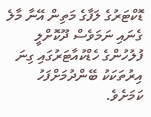ޑޮކްޓަރުގެ ލަފާގެ މަތިން އޭނާ މާލެ ގެނައި ނަމަވެސް ދޫކޮށްލީ ފުލުހުންގެ ހެޑްކުއާޓަރުގައި ގިނަ އިރުތަކަކު ބޭންދުމަށްފަހު ކަމަށެވެ.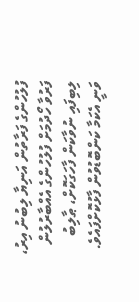ފުލުހުންގެ ފަރާތުން އަނިޔާ ލިބުނު އިރު، ފަރުވާ ހޯދުމަށް ފުލުހުންގެ އެއްބާރުލުން ލިބިފައި ނުވާކަން ފާހަގަކޮށް، ޠާލިބު ވަނީ އެކަމާ ކަންބޮޑުވުން ފާޅުކޮށްފައެވެ.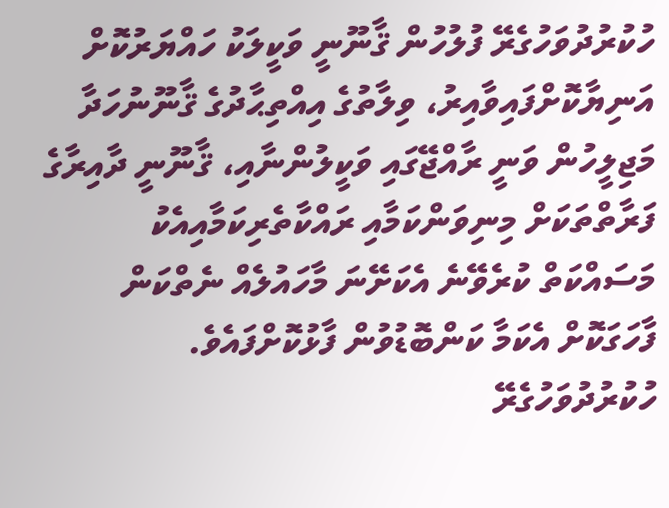ހުކުރުދުވަހުގެރޭ ފުލުހުން ޤާނޫނީ ވަކީލަކު ހައްޔަރުކޮށް އަނިޔާކޮށްފައިވާއިރު، ވިލާތުގެ އިއްތިޙާދުގެ ޤާނޫނުހަދާ މަޖިލީހުން ވަނީ ރާއްޖޭގައި ވަކީލުންނާއި، ޤާނޫނީ ދާއިރާގެ ފަރާތްތަކަށް މިނިވަންކަމާއި ރައްކާތެރިކަމާއިއެކު މަސައްކަތް ކުރެވޭނެ އެކަށޭނަ މާހައުލެއް ނެތްކަން ފާހަގަކޮށް އެކަމާ ކަންބޮޑުވުން ފާޅުކޮށްފައެވެ.
ހުކުރުދުވަހުގެރޭ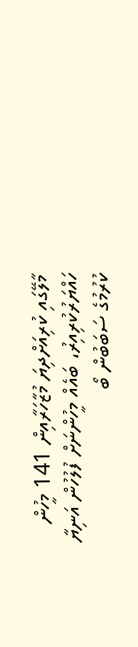މާލޭގައި ކުރިއަށްދިޔަ މުޒާހަރާއިން 141 މީހުން ހައްޔަރުކުރިއިރު، ބައެއް މީހުންނަށް ފުލުހުން އަނިޔާ ކުރުމުގެ ސަބަބުން ބޯ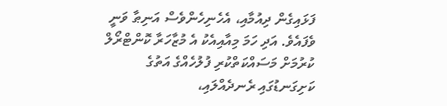ފަޅައިގެން ދިއުމާއި، އެހެނިހެންވެސް އަނިޠާ ވަނީ ވެފައެވެ. އަދި ހަމަ މިއާއިއެކު އެ މުޒާހަރާ ކޮންޓްރޯލް ކުރުމަށް މަސައްކަތްކުރި ފުލުހެއްގެ އަތުގެ ކަށިގަނޑުގައި ރެނދެއްލައި،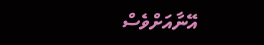އޭނާއަށްވެސް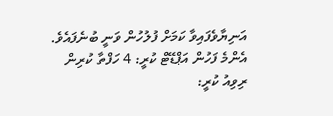އަނިޔާވެފައިވާ ކަމަށް ފުލުހުން ވަނީ ބުނެފައެވެ.
އެންމެ ފަހުން އަޕްޑޭޓް ކުރީ: 4 ހަފްތާ ކުރިން
ރިވިއު ކުރީ: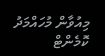މިއުވާން މުހައްމަދު
ކޮމެންޓް